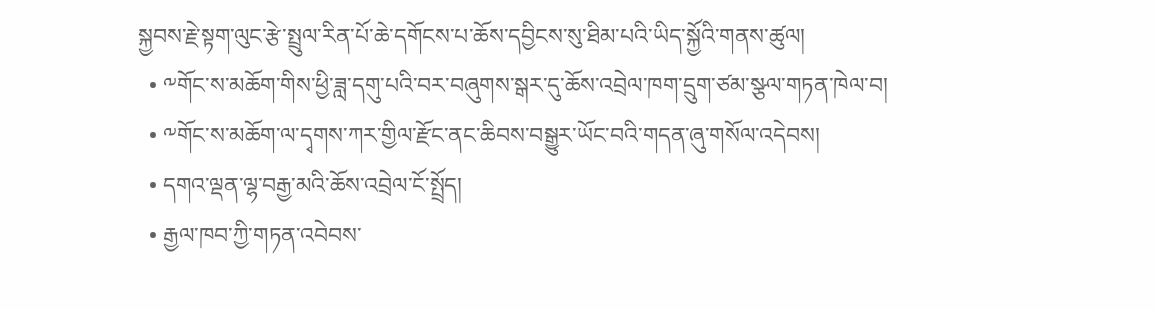སྐྱབས་རྗེ་སྟག་ལུང་རྩེ་སྤྲུལ་རིན་པོ་ཆེ་དགོངས་པ་ཆོས་དབྱིངས་སུ་ཐིམ་པའི་ཡིད་སྐྱོའི་གནས་ཚུལ།
  • ༸གོང་ས་མཆོག་གིས་ཕྱི་ཟླ་དགུ་པའི་བར་བཞུགས་སྒར་དུ་ཆོས་འབྲེལ་ཁག་དྲུག་ཙམ་སྩལ་གཏན་ཁེལ་བ།
  • ༸གོང་ས་མཆོག་ལ་དྭགས་ཀར་གྱིལ་རྫོང་ནང་ཆིབས་བསྒྱུར་ཡོང་བའི་གདན་ཞུ་གསོལ་འདེབས།
  • དགའ་ལྡན་ལྷ་བརྒྱ་མའི་ཆོས་འབྲེལ་ངོ་སྤྲོད།
  • རྒྱལ་ཁབ་ཀྱི་གཏན་འབེབས་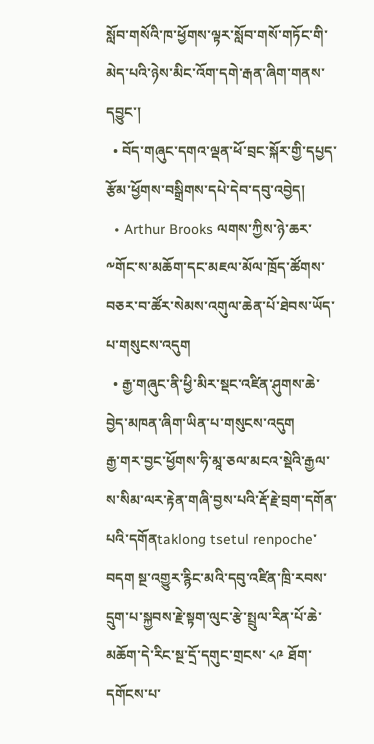སློབ་གསོའི་ཁ་ཕྱོགས་ལྟར་སློབ་གསོ་གཏོང་གི་མེད་པའི་ཉེས་མིང་འོག་དགེ་རྒན་ཞིག་གནས་དབྱུང་།
  • བོད་གཞུང་དགའ་ལྡན་ཕོ་བྲང་སྐོར་གྱི་དཔྱད་རྩོམ་ཕྱོགས་བསྒྲིགས་དཔེ་དེབ་དབུ་འབྱེད།
  • Arthur Brooks ལགས་ཀྱིས་ཉེ་ཆར་༸གོང་ས་མཆོག་དང་མཇལ་མོལ་ཁྲོད་ཚོགས་བཅར་བ་ཚོར་སེམས་འགུལ་ཆེན་པོ་ཐེབས་ཡོད་པ་གསུངས་འདུག
  • རྒྱ་གཞུང་ནི་ཕྱི་མིར་སྡང་འཛིན་ཤུགས་ཆེ་བྱེད་མཁན་ཞིག་ཡིན་པ་གསུངས་འདུག
རྒྱ་གར་བྱང་ཕྱོགས་ཧི་མཱ་ཅལ་མངའ་སྡེའི་རྒྱལ་ས་སིམ་ལར་རྟེན་གཞི་བྱས་པའི་རྡོ་རྗེ་བྲག་དགོན་པའི་དགོནtaklong tsetul renpoche་བདག སྔ་འགྱུར་རྙིང་མའི་དབུ་འཛིན་ཁྲི་རབས་དྲུག་པ་སྐྱབས་རྗེ་སྟག་ལུང་རྩེ་སྤྲུལ་རིན་པོ་ཆེ་མཆོག་དེ་རིང་སྔ་དྲོ་དགུང་གྲངས་ ༨༩ ཐོག་དགོངས་པ་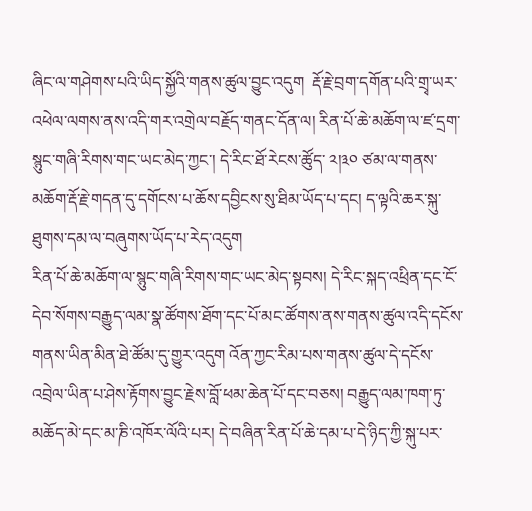ཞིང་ལ་གཤེགས་པའི་ཡིད་སྐྱོའི་གནས་ཚུལ་བྱུང་འདུག  རྡོ་རྗེ་བྲག་དགོན་པའི་གྲྭ་ཡར་འཕེལ་ལགས་ནས་འདི་གར་འགྲེལ་བརྗོད་གནང་དོན་ལ། རིན་པོ་ཆེ་མཆོག་ལ་ཛ་དྲག་སྙུང་གཞི་རིགས་གང་ཡང་མེད་ཀྱང་། དེ་རིང་ཐོ་རེངས་ཚོུད་ ༢།༣༠ ཙམ་ལ་གནས་མཆོག་རྡོ་རྗེ་གདན་དུ་དགོངས་པ་ཆོས་དབྱིངས་སུ་ཐིམ་ཡོད་པ་དང། ད་ལྟའི་ཆར་སྐུ་ཐུགས་དམ་ལ་བཞུགས་ཡོད་པ་རེད་འདུག
རིན་པོ་ཆེ་མཆོག་ལ་སྙུང་གཞི་རིགས་གང་ཡང་མེད་སྟབས། དེ་རིང་སྐད་འཕྲིན་དང་ངོ་དེབ་སོགས་བརྒྱུད་ལམ་སྣ་ཚོགས་ཐོག་དང་པོ་མང་ཚོགས་ནས་གནས་ཚུལ་འདི་དངོས་གནས་ཡིན་མིན་ཐེ་ཚོམ་དུ་གྱུར་འདུག འོན་ཀྱང་རིམ་པས་གནས་ཚུལ་དེ་དངོས་འབྲེལ་ཡིན་པ་ཤེས་རྟོགས་བྱུང་རྗེས་བློ་ཕམ་ཆེན་པོ་དང་བཅས། བརྒྱུད་ལམ་ཁག་ཏུ་མཆོད་མེ་དང་མ་ཎི་འཁོར་ལོའི་པར། དེ་བཞིན་རིན་པོ་ཆེ་དམ་པ་དེ་ཉིད་ཀྱི་སྐུ་པར་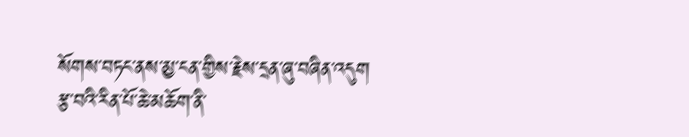སོགས་བཏང་ནས་མྱ་ངན་གྱིས་རྗེས་དྲན་ཞུ་བཞིན་འདུག
རྩ་བའི་རིན་པོ་ཆེ་མཆོག་ནི་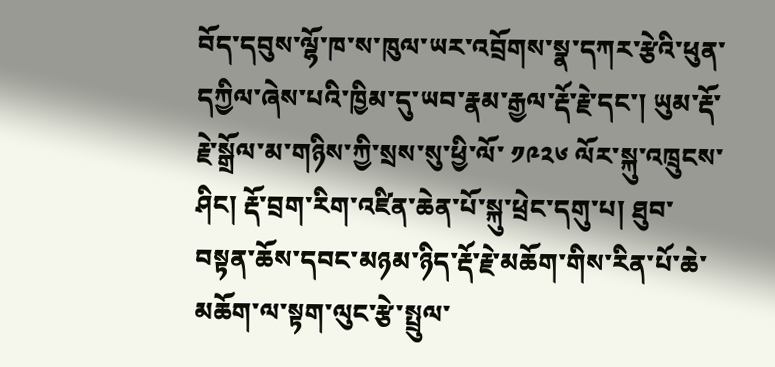བོད་དབུས་ལྷོ་ཁ་ས་ཁུལ་ཡར་འབྲོགས་སྣ་དཀར་རྩེའི་ཕུན་དཀྱིལ་ཞེས་པའི་ཁྱིམ་དུ་ཡབ་རྣམ་རྒྱལ་རྡོ་རྗེ་དང་། ཡུམ་རྡོ་རྗེ་སྒྲོལ་མ་གཉིས་ཀྱི་སྲས་སུ་ཕྱི་ལོ་ ༡༩༢༦ ལོར་སྐུ་འཁྲུངས་ཤིང། རྡོ་བྲག་རིག་འཛིན་ཆེན་པོ་སྐུ་ཕྲེང་དགུ་པ། ཐུབ་བསྟན་ཆོས་དབང་མཉམ་ཉིད་རྡོ་རྗེ་མཆོག་གིས་རིན་པོ་ཆེ་མཆོག་ལ་སྟག་ལུང་རྩེ་སྤྲུལ་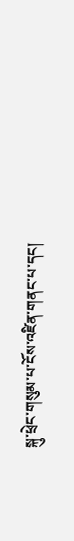སྐུ་ཕྲེང་གསུམ་པ་ངོས་འཛིན་གནང་པ་དང།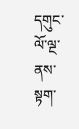དགུང་ལོ་ལྔ་ནས་སྟག་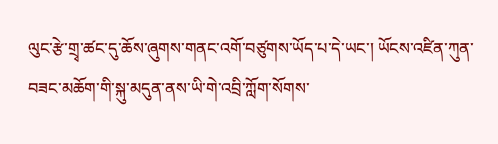ལུང་རྩེ་གྲྭ་ཚང་དུ་ཆོས་ཞུགས་གནང་འགོ་བཙུགས་ཡོད་པ་དེ་ཡང་། ཡོངས་འཛིན་ཀུན་བཟང་མཆོག་གི་སྐུ་མདུན་ནས་ཡི་གེ་འབྲི་ཀློག་སོགས་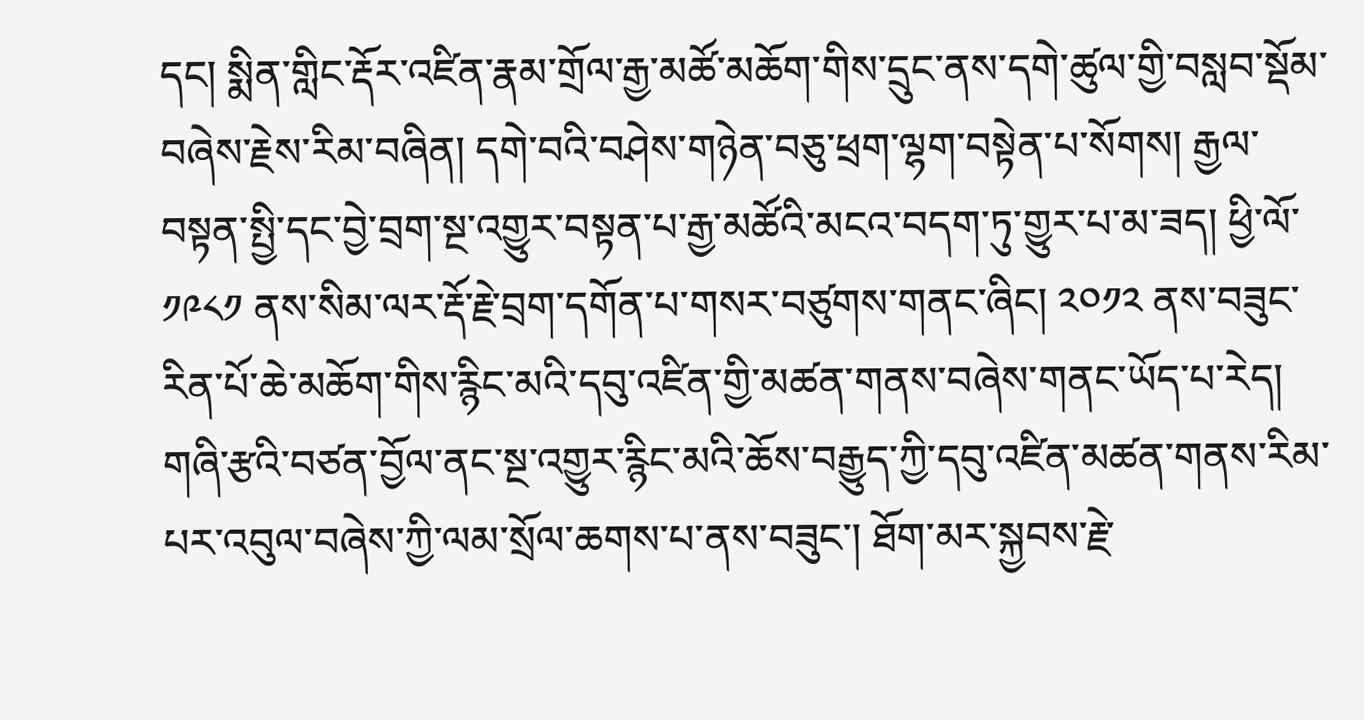དང། སྨིན་གླིང་རྡོར་འཛིན་རྣམ་གྲོལ་རྒྱ་མཚོ་མཆོག་གིས་དྲུང་ནས་དགེ་ཚུལ་གྱི་བསླབ་སྡོམ་བཞེས་རྗེས་རིམ་བཞིན། དགེ་བའི་བཤེས་གཉེན་བཅུ་ཕྲག་ལྷག་བསྟེན་པ་སོགས། རྒྱལ་བསྟན་སྤྱི་དང་བྱེ་བྲག་སྔ་འགྱུར་བསྟན་པ་རྒྱ་མཚོའི་མངའ་བདག་ཏུ་གྱུར་པ་མ་ཟད། ཕྱི་ལོ་ ༡༩༨༡ ནས་སིམ་ལར་རྡོ་རྗེ་བྲག་དགོན་པ་གསར་བཙུགས་གནང་ཞིང། ༢༠༡༢ ནས་བཟུང་རིན་པོ་ཆེ་མཆོག་གིས་རྙིང་མའི་དབུ་འཛིན་གྱི་མཚན་གནས་བཞེས་གནང་ཡོད་པ་རེད།
གཞི་རྩའི་བཙན་བྱོལ་ནང་སྔ་འགྱུར་རྙིང་མའི་ཆོས་བརྒྱུད་ཀྱི་དབུ་འཛིན་མཚན་གནས་རིམ་པར་འབུལ་བཞེས་ཀྱི་ལམ་སྲོལ་ཆགས་པ་ནས་བཟུང་། ཐོག་མར་སྐྱབས་རྗེ་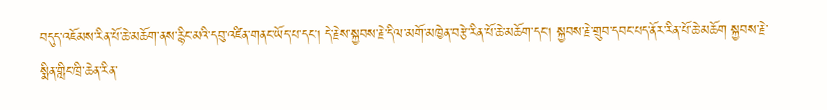བདུད་འཇོམས་རིན་པོ་ཆེ་མཆོག་ནས་རྙིང་མའི་དབུ་འཛིན་གནང་ཡོད་པ་དང། དེ་རྗེས་སྐྱབས་རྗེ་དིལ་མགོ་མཁྱེན་བརྩེ་རིན་པོ་ཆེ་མཆོག་དང། སྐྱབས་རྗེ་གྲུབ་དབང་པད་ནོར་རིན་པོ་ཆེ་མཆོག སྐྱབས་རྗེ་སྨིན་གླིང་ཁྲི་ཆེན་རིན་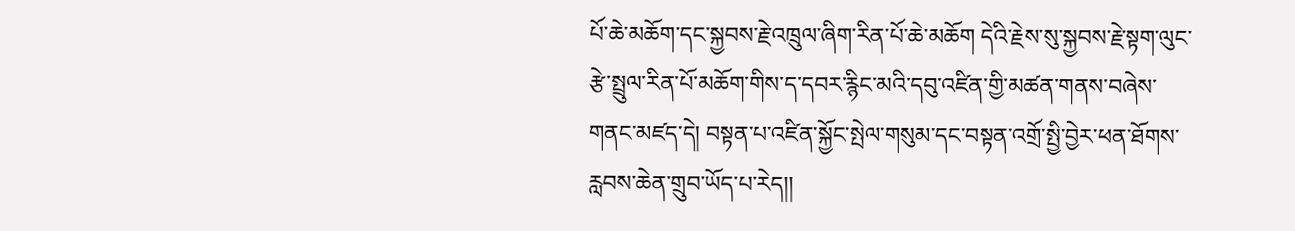པོ་ཆེ་མཆོག་དང་སྐྱབས་རྗེ་འཁྲུལ་ཞིག་རིན་པོ་ཆེ་མཆོག དེའི་རྗེས་སུ་སྐྱབས་རྗེ་སྟག་ལུང་རྩེ་སྤྲུལ་རིན་པོ་མཆོག་གིས་ད་དབར་རྙིང་མའི་དབུ་འཛིན་གྱི་མཚན་གནས་བཞེས་གནང་མཛད་དེ། བསྟན་པ་འཛིན་སྐྱོང་སྤེལ་གསུམ་དང་བསྟན་འགྲོ་སྤྱི་བྱེར་ཕན་ཐོགས་རླབས་ཆེན་གྲུབ་ཡོད་པ་རེད།།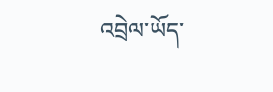འབྲེལ་ཡོད་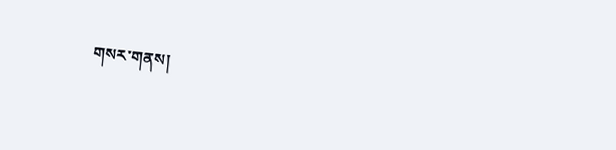གསར་གནས།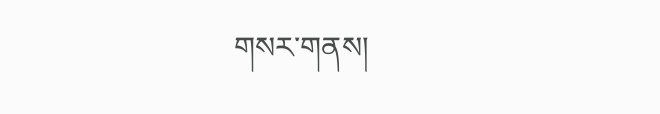གསར་གནས།